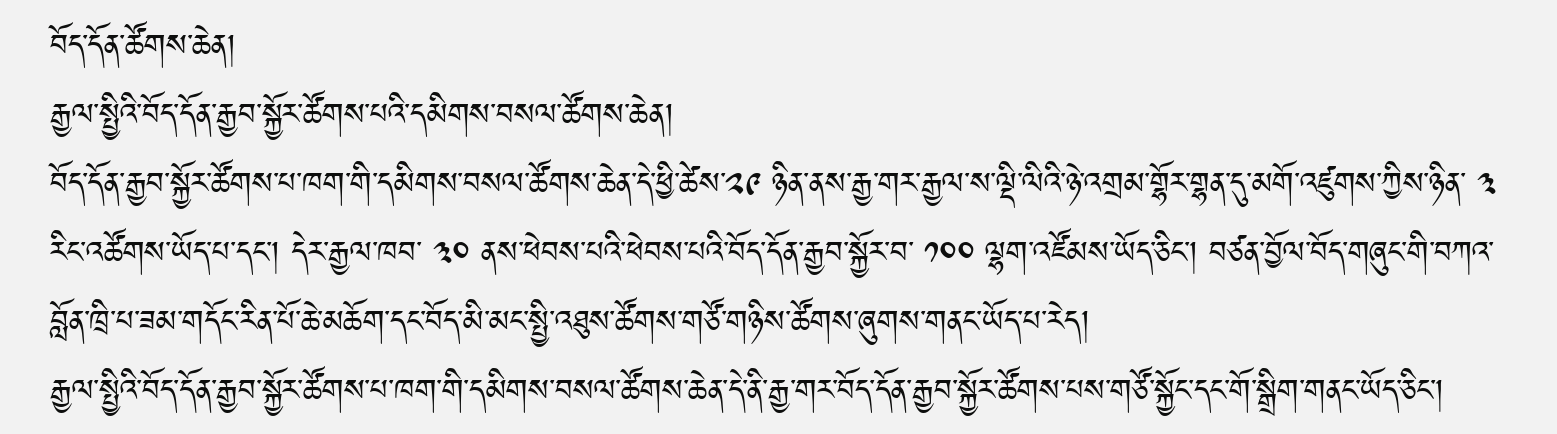བོད་དོན་ཚོགས་ཆེན།
རྒྱལ་སྤྱིའི་བོད་དོན་རྒྱབ་སྐྱོར་ཚོགས་པའི་དམིགས་བསལ་ཚོགས་ཆེན།
བོད་དོན་རྒྱབ་སྐྱོར་ཚོགས་པ་ཁག་གི་དམིགས་བསལ་ཚོགས་ཆེན་དེ་ཕྱི་ཚེས་༢༩ ཉིན་ནས་རྒྱ་གར་རྒྱལ་ས་ལྡི་ལིའི་ཉེ་འགྲམ་གྷོར་གྷན་དུ་མགོ་འཛུགས་ཀྱིས་ཉིན་ ༣ རིང་འཚོགས་ཡོད་པ་དང་། དེར་རྒྱལ་ཁབ་ ༣༠ ནས་ཕེབས་པའི་ཕེབས་པའི་བོད་དོན་རྒྱབ་སྐྱོར་བ་ ༡༠༠ ལྷག་འཛོམས་ཡོད་ཅིང་། བཙན་བྱོལ་བོད་གཞུང་གི་བཀའ་བློན་ཁྲི་པ་ཟམ་གདོང་རིན་པོ་ཆེ་མཆོག་དང་བོད་མི་མང་སྤྱི་འཐུས་ཚོགས་གཙོ་གཉིས་ཚོགས་ཞུགས་གནང་ཡོད་པ་རེད།
རྒྱལ་སྤྱིའི་བོད་དོན་རྒྱབ་སྐྱོར་ཚོགས་པ་ཁག་གི་དམིགས་བསལ་ཚོགས་ཆེན་དེ་ནི་རྒྱ་གར་བོད་དོན་རྒྱབ་སྐྱོར་ཚོགས་པས་གཙོ་སྐྱོང་དང་གོ་སྒྲིག་གནང་ཡོད་ཅིང་།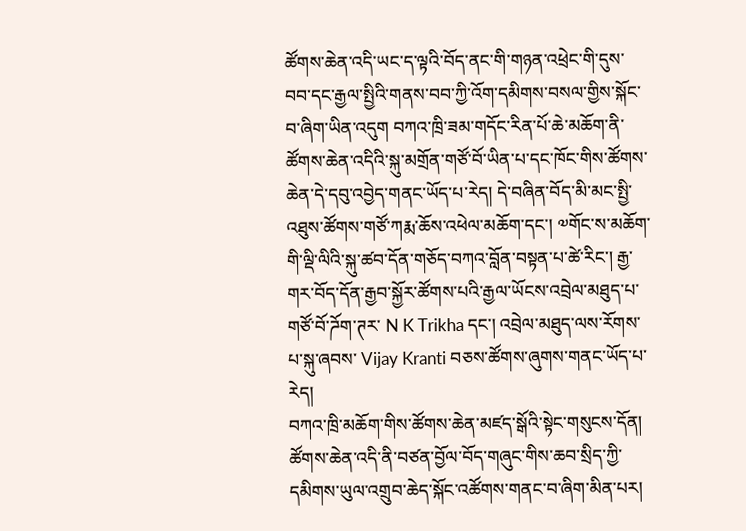ཚོགས་ཆེན་འདི་ཡང་ད་ལྟའི་བོད་ནང་གི་གཉན་འཕྲེང་གི་དུས་བབ་དང་རྒྱལ་སྤྱིའི་གནས་བབ་ཀྱི་འོག་དམིགས་བསལ་གྱིས་སྐོང་བ་ཞིག་ཡིན་འདུག བཀའ་ཁྲི་ཟམ་གདོང་རིན་པོ་ཆེ་མཆོག་ནི་ཚོགས་ཆེན་འདིའི་སྐུ་མགྲོན་གཙོ་བོ་ཡིན་པ་དང་ཁོང་གིས་ཚོགས་ཆེན་དེ་དབུ་འབྱེད་གནང་ཡོད་པ་རེད། དེ་བཞིན་བོད་མི་མང་སྤྱི་འཐུས་ཚོགས་གཙོ་ཀརྨ་ཆོས་འཕེལ་མཆོག་དང་། ༧གོང་ས་མཆོག་གི་ལྡི་ལིའི་སྐུ་ཚབ་དོན་གཅོད་བཀའ་བློན་བསྟན་པ་ཚེ་རིང་། རྒྱ་གར་བོད་དོན་རྒྱབ་སྐྱོར་ཚོགས་པའི་རྒྱལ་ཡོངས་འབྲེལ་མཐུད་པ་གཙོ་བོ་ཌོག་ཊར་ N K Trikha དང་། འབྲེལ་མཐུད་ལས་རོགས་པ་སྐུ་ཞབས་ Vijay Kranti བཅས་ཚོགས་ཞུགས་གནང་ཡོད་པ་རེད།
བཀའ་ཁྲི་མཆོག་གིས་ཚོགས་ཆེན་མཛད་སྒོའི་སྟེང་གསུངས་དོན། ཚོགས་ཆེན་འདི་ནི་བཙན་བྱོལ་བོད་གཞུང་གིས་ཆབ་སྲིད་ཀྱི་དམིགས་ཡུལ་འགྲུབ་ཆེད་སྐོང་འཚོགས་གནང་བ་ཞིག་མིན་པར།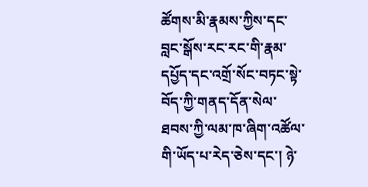ཚོགས་མི་རྣམས་ཀྱིས་དང་བླང་སྒོས་རང་རང་གི་རྣམ་དཔྱོད་དང་འགྲོ་སོང་བཏང་སྟེ་བོད་ཀྱི་གནད་དོན་སེལ་ཐབས་ཀྱི་ལམ་ཁ་ཞིག་འཚོལ་གི་ཡོད་པ་རེད་ཅེས་དང་། ཉེ་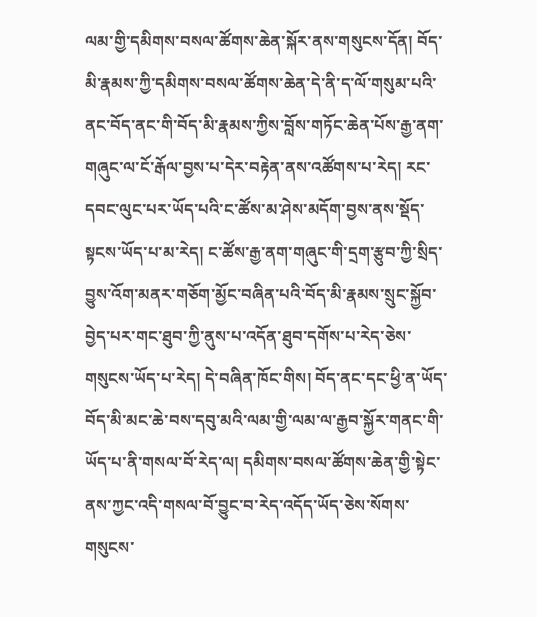ལམ་གྱི་དམིགས་བསལ་ཚོགས་ཆེན་སྐོར་ནས་གསུངས་དོན། བོད་མི་རྣམས་ཀྱི་དམིགས་བསལ་ཚོགས་ཆེན་དེ་ནི་ད་ལོ་གསུམ་པའི་ནང་བོད་ནང་གི་བོད་མི་རྣམས་ཀྱིས་བློས་གཏོང་ཆེན་པོས་རྒྱ་ནག་གཞུང་ལ་ངོ་རྒོལ་བྱས་པ་དེར་བརྟེན་ནས་འཚོགས་པ་རེད། རང་དབང་ལུང་པར་ཡོད་པའི་ང་ཚོས་མ་ཤེས་མདོག་བྱས་ནས་སྡོད་སྟངས་ཡོད་པ་མ་རེད། ང་ཚོས་རྒྱ་ནག་གཞུང་གི་དྲག་རྩུབ་ཀྱི་སྲིད་བྱུས་འོག་མནར་གཅོག་མྱོང་བཞིན་པའི་བོད་མི་རྣམས་སྲུང་སྐྱོབ་བྱེད་པར་གང་ཐུབ་ཀྱི་ནུས་པ་འདོན་ཐུབ་དགོས་པ་རེད་ཅེས་གསུངས་ཡོད་པ་རེད། དེ་བཞིན་ཁོང་གིས། བོད་ནང་དང་ཕྱི་ན་ཡོད་བོད་མི་མང་ཆེ་བས་དབུ་མའི་ལམ་གྱི་ལམ་ལ་རྒྱབ་སྐྱོར་གནང་གི་ཡོད་པ་ནི་གསལ་བོ་རེད་ལ། དམིགས་བསལ་ཚོགས་ཆེན་གྱི་སྟེང་ནས་ཀྱང་འདི་གསལ་བོ་བྱུང་བ་རེད་འདོད་ཡོད་ཅེས་སོགས་གསུངས་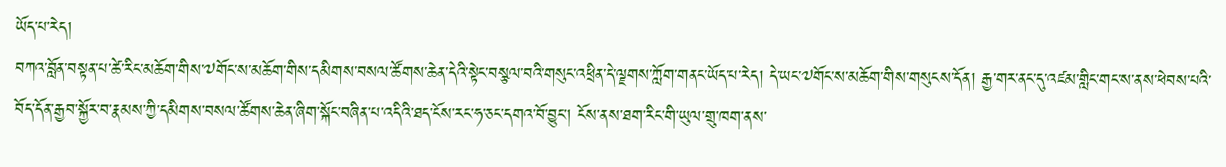ཡོད་པ་རེད།
བཀའ་བློན་བསྟན་པ་ཚེ་རིང་མཆོག་གིས་༧གོང་ས་མཆོག་གིས་དམིགས་བསལ་ཚོགས་ཆེན་དེའི་སྟེང་བསྩལ་བའི་གསུང་འཕྲིན་དེ་ལྗགས་ཀློག་གནང་ཡོད་པ་རེད། དེ་ཡང་༧གོང་ས་མཆོག་གིས་གསུངས་དོན། རྒྱ་གར་ནང་དུ་འཛམ་གླིང་གང་ས་ནས་ཕེབས་པའི་བོད་དོན་རྒྱབ་སྐྱོར་བ་རྣམས་ཀྱི་དམིགས་བསལ་ཚོགས་ཆེན་ཞིག་སྐོང་བཞིན་པ་འདིའི་ཐད་ངོས་རང་ཧ་ཅང་དགའ་བོ་བྱུང་། ངོས་ནས་ཐག་རིང་གི་ཡུལ་གྲུ་ཁག་ནས་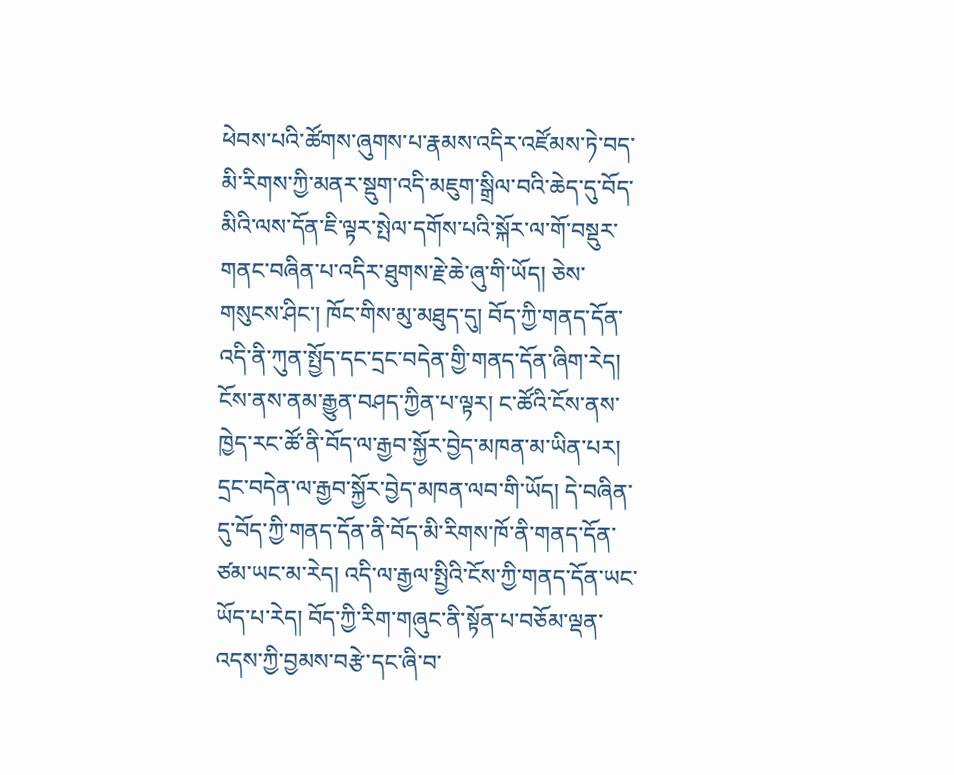ཕེབས་པའི་ཚོགས་ཞུགས་པ་རྣམས་འདིར་འཛོམས་ཏེ་བད་མི་རིགས་ཀྱི་མནར་སྡུག་འདི་མཇུག་སྒྲིལ་བའི་ཆེད་དུ་བོད་མིའི་ལས་དོན་ཇི་ལྟར་སྤེལ་དགོས་པའི་སྐོར་ལ་གོ་བསྡུར་གནང་བཞིན་པ་འདིར་ཐུགས་རྗེ་ཆེ་ཞུ་གི་ཡོད། ཅེས་གསུངས་ཤིང་། ཁོང་གིས་མུ་མཐུད་དུ། བོད་ཀྱི་གནད་དོན་འདི་ནི་ཀུན་སྤྱོད་དང་དྲང་བདེན་གྱི་གནད་དོན་ཞིག་རེད། ངོས་ནས་ནམ་རྒྱུན་བཤད་ཀྱིན་པ་ལྟར། ང་ཚོའི་ངོས་ནས་ཁྱེད་རང་ཚོ་ནི་བོད་ལ་རྒྱབ་སྐྱོར་བྱེད་མཁན་མ་ཡིན་པར། དྲང་བདེན་ལ་རྒྱབ་སྐྱོར་བྱེད་མཁན་ལབ་གི་ཡོད། དེ་བཞིན་དུ་བོད་ཀྱི་གནད་དོན་ནི་བོད་མི་རིགས་ཁོ་ནི་གནད་དོན་ཙམ་ཡང་མ་རེད། འདི་ལ་རྒྱལ་སྤྱིའི་ངོས་ཀྱི་གནད་དོན་ཡང་ཡོད་པ་རེད། བོད་ཀྱི་རིག་གཞུང་ནི་སྟོན་པ་བཅོམ་ལྡན་འདས་ཀྱི་བྱམས་བརྩེ་དང་ཞི་བ་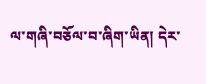ལ་གཞི་བཅོལ་བ་ཞིག་ཡིན། དེར་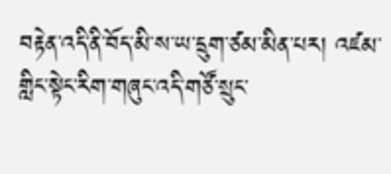བརྟེན་འདི་ནི་བོད་མི་ས་ཡ་དྲུག་ཙམ་མིན་པར། འཛམ་གླིང་སྟེང་རིག་གཞུང་འདི་གཙོ་སྲུང་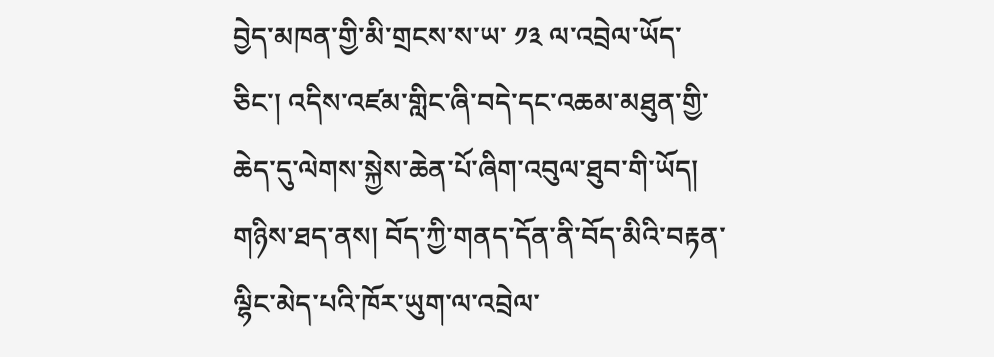བྱེད་མཁན་གྱི་མི་གྲངས་ས་ཡ་ ༡༣ ལ་འབྲེལ་ཡོད་ཅིང་། འདིས་འཛམ་གླིང་ཞི་བདེ་དང་འཆམ་མཐུན་གྱི་ཆེད་དུ་ལེགས་སྐྱེས་ཆེན་པོ་ཞིག་འབུལ་ཐུབ་གི་ཡོད། གཉིས་ཐད་ནས། བོད་ཀྱི་གནད་དོན་ནི་བོད་མིའི་བརྟན་ལྷིང་མེད་པའི་ཁོར་ཡུག་ལ་འབྲེལ་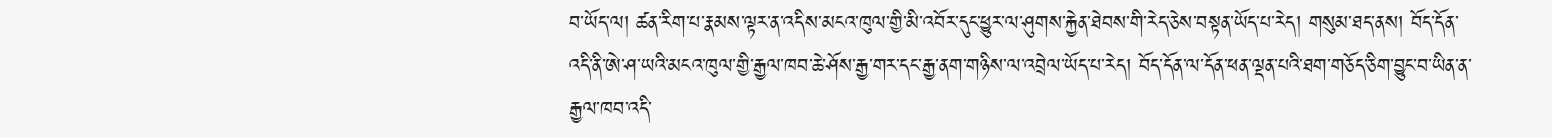བ་ཡོད་ལ། ཚན་རིག་པ་རྣམས་ལྟར་ན་འདིས་མངའ་ཁུལ་གྱི་མི་འབོར་དུང་ཕྱུར་ལ་ཤུགས་རྐྱེན་ཐེབས་གི་རེད་ཅེས་བསྟན་ཡོད་པ་རེད། གསུམ་ཐད་ནས། བོད་དོན་འདི་ནི་ཨེ་ཤ་ཡའི་མངའ་ཁུལ་གྱི་རྒྱལ་ཁབ་ཆེ་ཤོས་རྒྱ་གར་དང་རྒྱ་ནག་གཉིས་ལ་འབྲེལ་ཡོད་པ་རེད། བོད་དོན་ལ་དོན་ཕན་ལྡན་པའི་ཐག་གཅོད་ཅིག་བྱུང་བ་ཡིན་ན་རྒྱལ་ཁབ་འདི་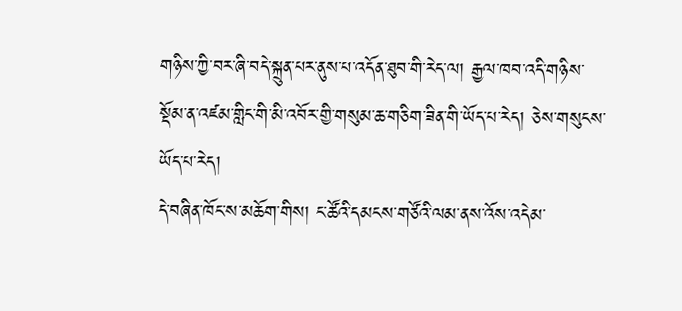གཉིས་ཀྱི་བར་ཞི་བདེ་སྐྲུན་པར་ནུས་པ་འདོན་ཐུབ་གི་རེད་ལ། རྒྱལ་ཁབ་འདི་གཉིས་སྡོམ་ན་འཛམ་གླིང་གི་མི་འབོར་གྱི་གསུམ་ཆ་གཅིག་ཟིན་གི་ཡོད་པ་རེད། ཅེས་གསུངས་ཡོད་པ་རེད།
དེ་བཞིན་ཁོང་ས་མཆོག་གིས། ང་ཚོའི་དམངས་གཙོའི་ལམ་ནས་འོས་འདེམ་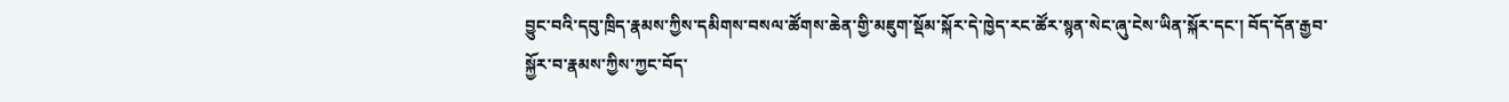བྱུང་བའི་དབུ་ཁྲིད་རྣམས་ཀྱིས་དམིགས་བསལ་ཚོགས་ཆེན་གྱི་མཇུག་སྡོམ་སྐོར་དེ་ཁྱེད་རང་ཚོར་སྙན་སེང་ཞུ་ངེས་ཡིན་སྐོར་དང་། བོད་དོན་རྒྱབ་སྐྱོར་བ་རྣམས་ཀྱིས་ཀྱང་བོད་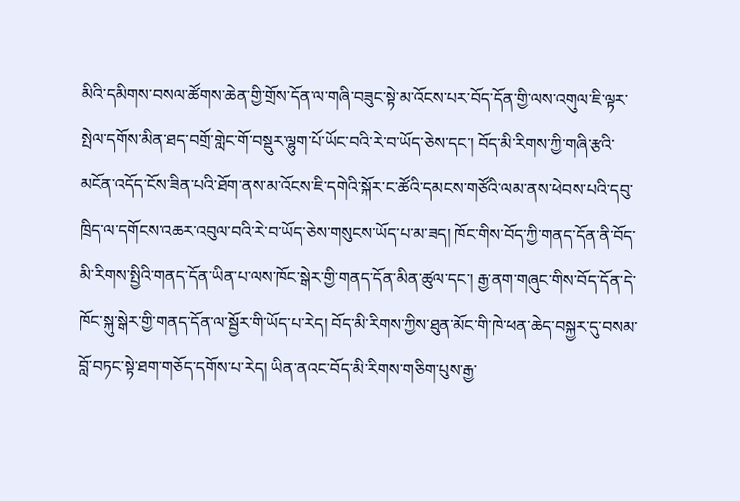མིའི་དམིགས་བསལ་ཚོགས་ཆེན་གྱི་གྲོས་དོན་ལ་གཞི་བཟུང་སྟེ་མ་འོངས་པར་བོད་དོན་གྱི་ལས་འགུལ་ཇི་ལྟར་སྤེལ་དགོས་མིན་ཐད་བགྲོ་གླེང་གོ་བསྡུར་ལྷུག་པོ་ཡོང་བའི་རེ་བ་ཡོད་ཅེས་དང་། བོད་མི་རིགས་ཀྱི་གཞི་རྩའི་མངོན་འདོད་ངོས་ཟིན་པའི་ཐོག་ནས་མ་འོངས་ཇི་དགེའི་སྐོར་ང་ཚོའི་དམངས་གཙོའི་ལམ་ནས་ཕེབས་པའི་དབུ་ཁྲིད་ལ་དགོངས་འཆར་འབུལ་བའི་རེ་བ་ཡོད་ཅེས་གསུངས་ཡོད་པ་མ་ཟད། ཁོང་གིས་བོད་ཀྱི་གནད་དོན་ནི་བོད་མི་རིགས་སྤྱིའི་གནད་དོན་ཡིན་པ་ལས་ཁོང་སྒེར་གྱི་གནད་དོན་མིན་ཚུལ་དང་། རྒྱ་ནག་གཞུང་གིས་བོད་དོན་དེ་ཁོང་སྐུ་སྒེར་གྱི་གནད་དོན་ལ་སྦྱོར་གི་ཡོད་པ་རེད། བོད་མི་རིགས་ཀྱིས་ཐུན་མོང་གི་ཁེ་ཕན་ཆེད་བསྐྱར་དུ་བསམ་བློ་བཏང་སྟེ་ཐག་གཅོད་དགོས་པ་རེད། ཡིན་ནའང་བོད་མི་རིགས་གཅིག་པུས་རྒྱ་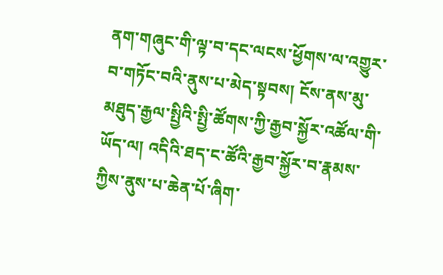ནག་གཞུང་གི་ལྟ་བ་དང་ལངས་ཕྱོགས་ལ་འགྱུར་བ་གཏོང་བའི་ནུས་པ་མེད་སྟབས། ངོས་ནས་མུ་མཐུད་རྒྱལ་སྤྱིའི་སྤྱི་ཚོགས་ཀྱི་རྒྱབ་སྐྱོར་འཚོལ་གི་ཡོད་ལ། འདིའི་ཐད་ང་ཚོའི་རྒྱབ་སྐྱོར་བ་རྣམས་ཀྱིས་ནུས་པ་ཆེན་པོ་ཞིག་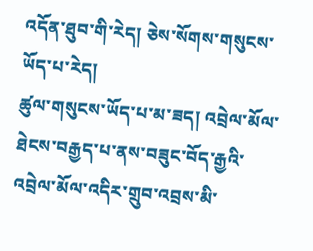འདོན་ཐུབ་གི་རེད། ཅེས་སོགས་གསུངས་ཡོད་པ་རེད།
ཚུལ་གསུངས་ཡོད་པ་མ་ཟད། འབྲེལ་མོལ་ཐེངས་བརྒྱད་པ་ནས་བཟུང་བོད་རྒྱའི་འབྲེལ་མོལ་འདིར་གྲུབ་འབྲས་མི་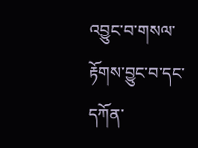འབྱུང་བ་གསལ་རྟོགས་བྱུང་བ་དང་
དཀོན་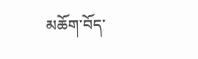མཆོག་བོད་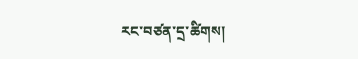རང་བཙན་དྲ་ཚིགས།